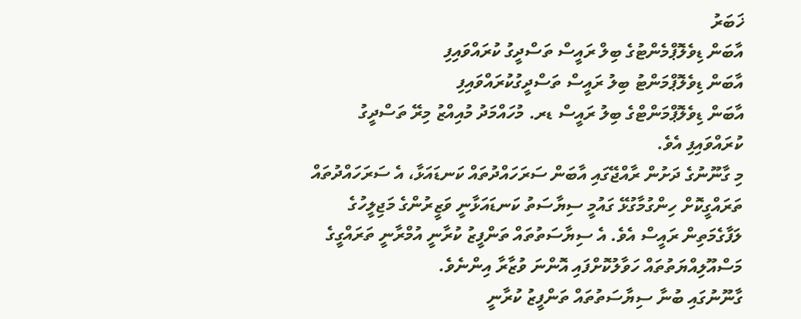ޚަބަރު
އާބަން ޑިވެލޮޕްމެންޓުގެ ބިލް ރައީސް ތަސްދީގު ކުރައްވައިފި
އާބަން ޑިވެލޮޕްމަންޓު ބިލު ރައީސް ތަސްދީގުކުރައްވައިފި
އާބަން ޑިވެލޮޕްމަންޓްގެ ބިލު ރައީސް ޑރ. މުހައްމަދު މުއިއްޒު މިރޭ ތަސްދީގު ކުރައްވައިފި އެވެ.
މި ގާނޫނުގެ ދަށުން ރާއްޖޭގައި އާބަން ސަރަހައްދުތައް ކަނޑައަޅާ، އެ ސަރަހައްދުތައް ތަރައްގީކޮށް ހިންގުމާގުޅޭ ގައުމީ ސިޔާސަތު ކަނޑައަޅާނީ ވަޒީރުންގެ މަޖިލީހުގެ ލަފާގެމަތިން ރައީސް އެވެ. އެ ސިޔާސަތުތައް ތަންފީޒު ކުރާނީ އުމްރާނީ ތަރައްގީގެ މަސްއޫލިއްޔަތުތައް ހަވާލުކޮށްފައި އޮންނަ ވުޒާރާ އިންނެވެ.
ގާނޫނުގައި ބުނާ ސިޔާސަތުތައް ތަންފީޒު ކުރާނީ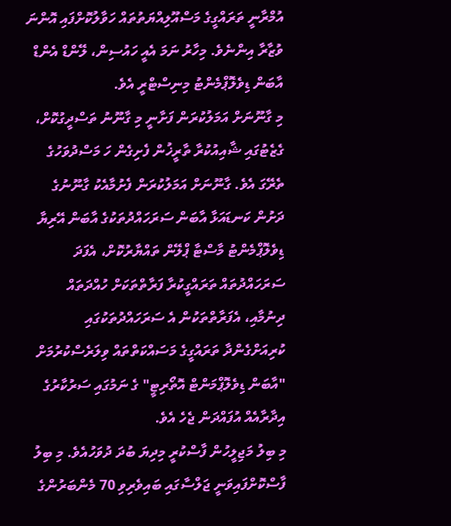އުމްރާނީ ތަރައްގީގެ މަސްއޫލިއްޔަތުތައް ހަވާލުކޮށްފައި އޮންނަ ވުޒާރާ އިންނެވެ. މިހާރު ނަމަ އެއީ ހައުސިން، ލޭންޑް އެންޑް އާބަން ޑިވެލޮޕްމެންޓު މިނިސްޓްރީ އެވެ.
މި ގާނޫނަށް އަމަލުކުރަން ފަށާނީ މި ގާނޫނު ތަސްދީގުކޮށް، ގެޒެޓުގައި ޝާއިއުކުރާ ތާރީޚުން ފެށިގެން ހަ މަސްދުވަހުގެ ތެރޭގަ އެވެ. ގާނޫނަށް އަމަލުކުރަން ފެށުމާއެކު ގާނޫނުގެ ދަށުން ކަނޑައަޅާ އާބަން ސަރަހައްދުތަކުގެ އާބަން އޭރިޔާ ޑިވެލޮޕްމެންޓު މާސްޓާ ޕްލޭން ތައްޔާރުކޮށް، އެފަދަ ސަރަހައްދުތައް ތަރައްގީކުރާ ފަރާތްތަކަށް ހުއްދަތައް ދިނުމާއި، އެފަރާތްތަކުން އެ ސަރަހައްދުތަކުގައި ކުރިއަށްގެންދާ ތަރައްގީގެ މަސައްކަތްތައް ވިލަރެސްކުރުމަށް "އާބަން ޑިވެލޮޕްމަންޓް އޮތޯރިޓީ" ގެ ނަމުގައި ސަރުކާރުގެ އިދާރާއެއް އުފައްދަން ޖެހެ އެވެ.
މި ބިލު މަޖިލީހުން ފާސްކުރީ މިދިޔަ ބުދަ ދުވަހުއެވެ. މި ބިލު ފާސްކޮށްފައިވަނީ ޖަލްސާގައި ބައިވެރިވި 70 މެންބަރުންގެ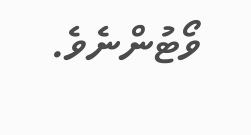ވޯޓުންނެވެ.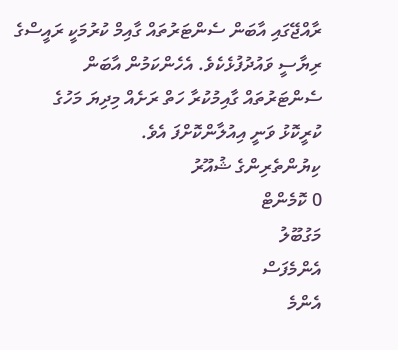ރާއްޖޭގައި އާބަން ސެންޓަރުތައް ގާއިމް ކުރުމަކީ ރައީސްގެ ރިޔާސީ ވައުދުފުޅެކެވެ. އެހެންކަމުން އާބަން ސެންޓަރުތައް ގާއިމުކުރާ ހަތް ރަށެއް މިދިޔަ މަހުގެ ކުރީކޮޅު ވަނީ އިއުލާންކޮށްފަ އެވެ.
ކިޔުންތެރިންގެ ޝުއޫރު
0 ކޮމެންޓް
މަގުބޫލު
އެންމެފަސް
އެންމެ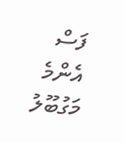ފަސް
އެންމެ މަގުބޫލު